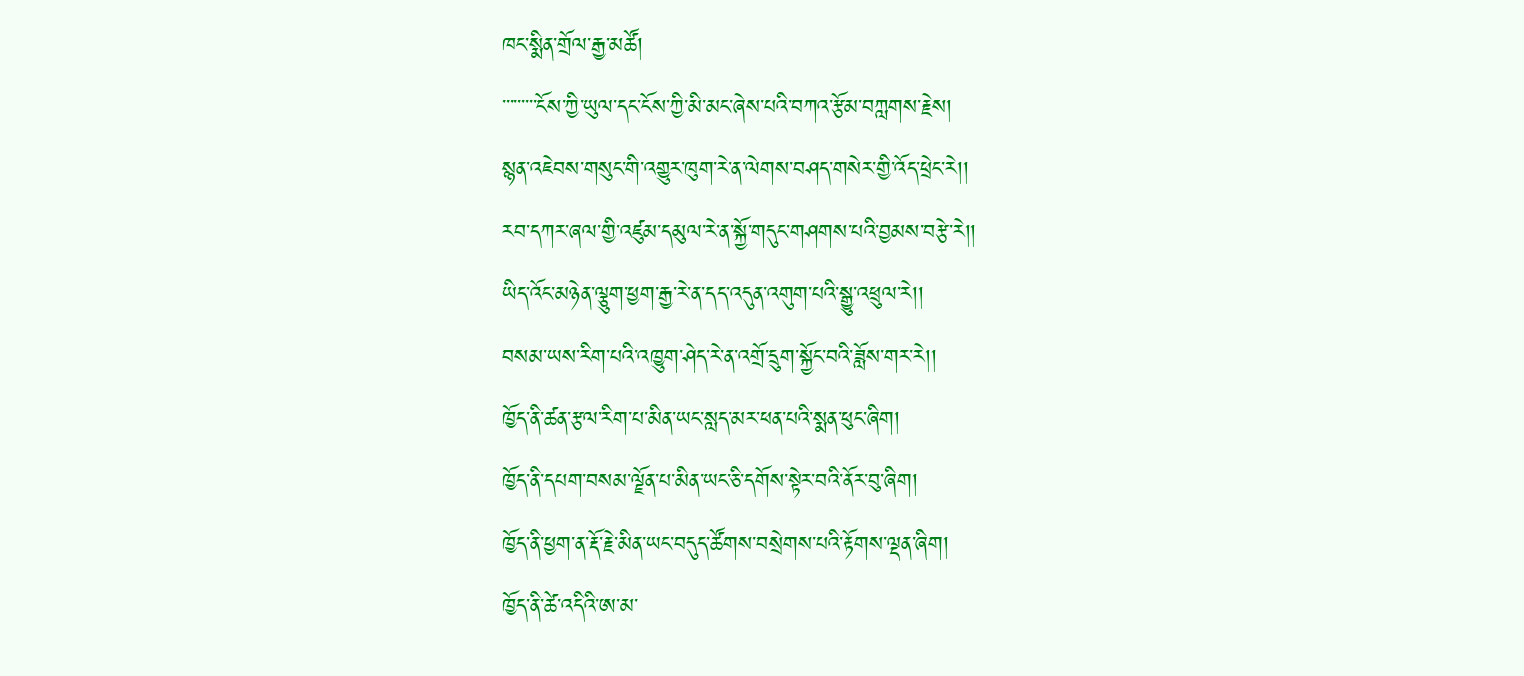ཁང་སྨིན་གྲོལ་རྒྱ་མཚོ།
་་་་་་་་་ངོས་ཀྱི་ཡུལ་དང་ངོས་ཀྱི་མི་མང་ཞེས་པའི་བཀའ་རྩོམ་བཀླགས་རྗེས།
སྙན་འཇེབས་གསུང་གི་འགྱུར་ཁུག་རེ་ན་ལེགས་བཤད་གསེར་གྱི་འོད་ཕྲེང་རེ།།
རབ་དཀར་ཞལ་གྱི་འཛུམ་དམུལ་རེ་ན་སྐྱོ་གདུང་གཤགས་པའི་བྱམས་བརྩེ་རེ།།
ཡིད་འོང་མཉེན་ལྕུག་ཕྱག་རྒྱ་རེ་ན་དད་འདུན་འགུག་པའི་སྒྱུ་འཕྲུལ་རེ།།
བསམ་ཡས་རིག་པའི་འཁྱུག་ཤེད་རེ་ན་འགྲོ་དྲུག་སྐྱོང་བའི་ཟློས་གར་རེ།།
ཁྱོད་ནི་ཚན་རྩལ་རིག་པ་མིན་ཡང་སླད་མར་ཕན་པའི་སྨན་ཕུང་ཞིག།
ཁྱོད་ནི་དཔག་བསམ་ལྗོན་པ་མིན་ཡང་ཅི་དགོས་སྟེར་བའི་ནོར་བུ་ཞིག།
ཁྱོད་ནི་ཕྱག་ན་རྡོ་རྗེ་མིན་ཡང་བདུད་ཚོགས་བསྲེགས་པའི་རྟོགས་ལྡན་ཞིག།
ཁྱོད་ནི་ཚེ་འདིའི་ཨ་མ་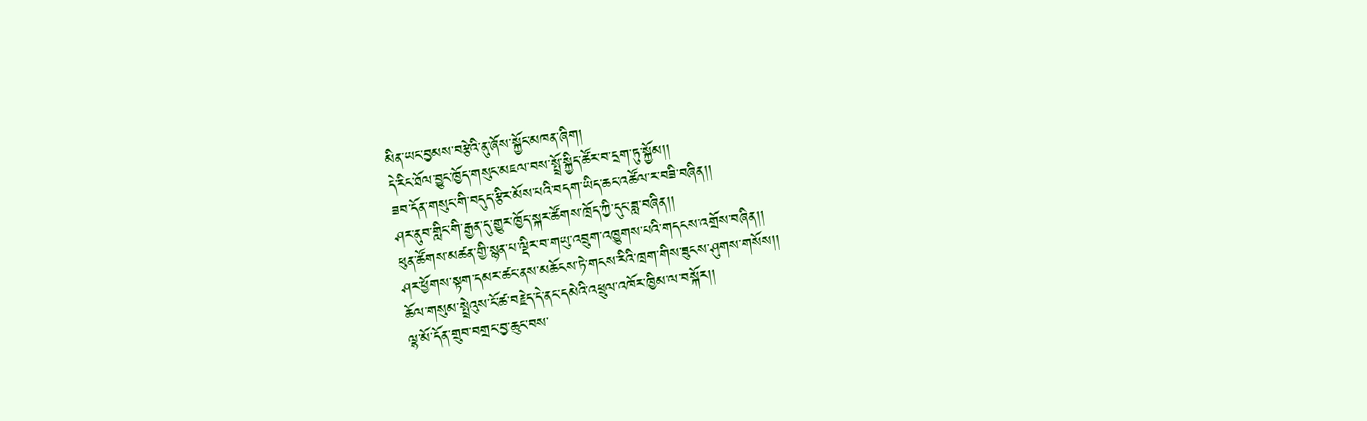མིན་ཡང་བྱམས་བརྩེའི་ནུ་ཞོས་སྐྱོང་མཁན་ཞིག།
དེ་རིང་ཐོལ་བྱུང་ཁྱོད་གསུང་མཇལ་བས་སྤྲོ་སྐྱིད་ཚོར་བ་དྲག་ཏུ་སྐྱོམ།།
ཟབ་དོན་གསུང་གི་བདུད་རྩིར་མོས་པའི་བདག་ཡིད་ཆང་འཚོལ་ར་བཟི་བཞིན།།
ཤར་ནུབ་གླིང་གི་རྒྱན་དུ་གྱུར་ཁྱོད་སྐར་ཚོགས་ཁྲོད་ཀྱི་དུང་ཟླ་བཞིན།།
ཕུན་ཚོགས་མཚན་གྱི་སྙན་པ་ལྡིར་བ་གཡུ་འབྲུག་འཁྱུགས་པའི་གདངས་འགྲོས་བཞིན།།
ཤར་ཕྱོགས་སྟག་དམར་ཚང་ནས་མཆོངས་ཏེ་གངས་རིའི་ཁྲག་གིས་ཟུངས་ཤུགས་གསོས།།
ཆོལ་གསུམ་སྤྲེའུས་ངོ་ཚ་བརྗེད་དེ་ནང་དམེའི་འཕྲུལ་འཁོར་ཁྱིམ་ལ་བསྐོར།།
ལྷ་མོ་དོན་གྲུབ་བགྲང་བྱ་ཆུང་བས་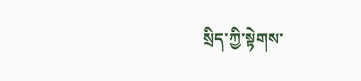སྲིད་ཀྱི་སྟེགས་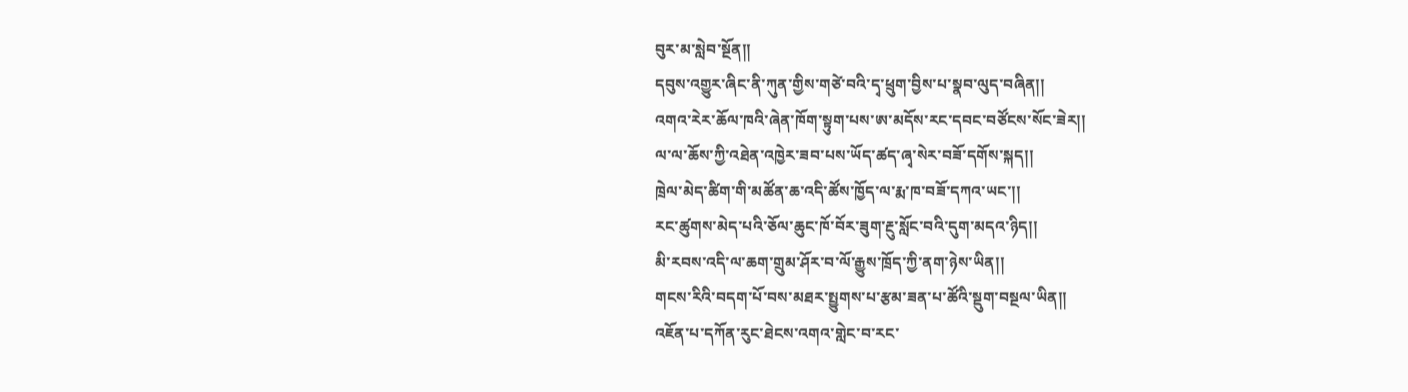བུར་མ་སླེབ་སྔོན།།
དབུས་འགྱུར་ཞིང་ནི་ཀུན་གྱིས་གཙེ་བའི་དྭ་ཕྲུག་བྱིས་པ་སྣབ་ལུད་བཞིན།།
འགའ་རེར་ཆོལ་ཁའི་ཞེན་ཁོག་སྟུག་པས་ཨ་མདོས་རང་དབང་བཙོངས་སོང་ཟེར།།
ལ་ལ་ཆོས་ཀྱི་འཐེན་འཁྱེར་ཟབ་པས་ཡོད་ཚད་ཞྭ་སེར་བཟོ་དགོས་སྐད།།
ཁྲེལ་མེད་ཚིག་གི་མཚོན་ཆ་འདི་ཚོས་ཁྱོད་ལ་རྨ་ཁ་བཟོ་དཀའ་ཡང་།།
རང་ཚུགས་མེད་པའི་ཅོལ་ཆུང་ཁོ་བོར་ཟུག་རྔུ་སློང་བའི་དུག་མདའ་ཉིད།།
མི་རབས་འདི་ལ་ཆག་གྲུམ་ཤོར་བ་ལོ་རྒྱུས་ཁྲོད་ཀྱི་ནག་ཉེས་ཡིན།།
གངས་རིའི་བདག་པོ་བས་མཐར་སྤྱུགས་པ་རྩམ་ཟན་པ་ཚོའི་སྡུག་བསྔལ་ཡིན།།
འཇོན་པ་དཀོན་རུང་ཐེངས་འགའ་གླེང་བ་རང་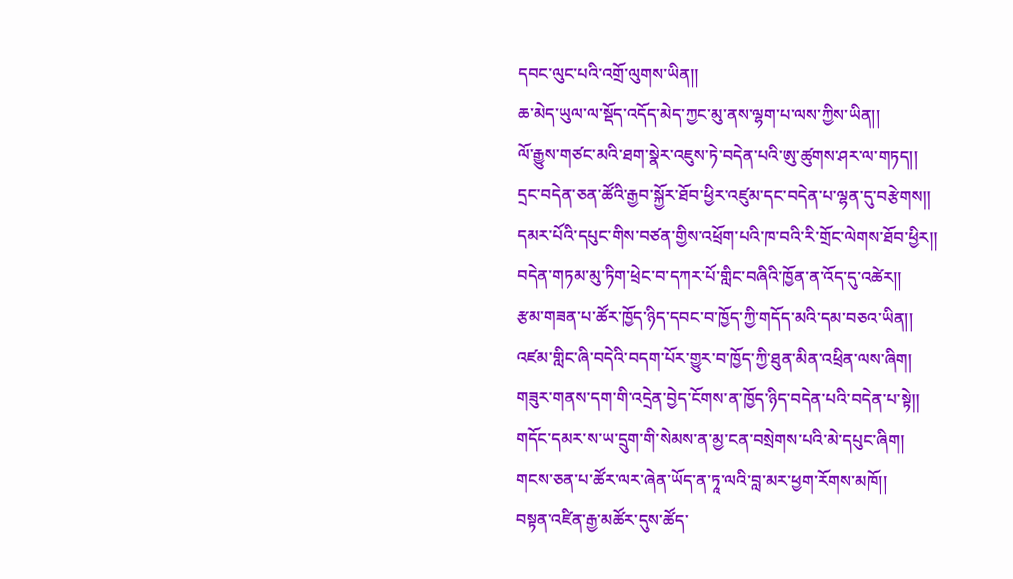དབང་ལུང་པའི་འགྲོ་ལུགས་ཡིན།།
ཆ་མེད་ཡུལ་ལ་སྡོད་འདོད་མེད་ཀྱང་མུ་ནས་ལྷག་པ་ལས་ཀྱིས་ཡིན།།
ལོ་རྒྱུས་གཙང་མའི་ཐག་སྣེར་འཇུས་ཏེ་བདེན་པའི་ཨུ་ཚུགས་ཤར་ལ་གཏད།།
དྲང་བདེན་ཅན་ཚོའི་རྒྱབ་སྐྱོར་ཐོབ་ཕྱིར་འཛུམ་དང་བདེན་པ་ལྷན་དུ་བརྩེགས།།
དམར་པོའི་དཔུང་གིས་བཙན་གྱིས་འཕྲོག་པའི་ཁ་བའི་རི་གྲོང་ལེགས་ཐོབ་ཕྱིར།།
བདེན་གཏམ་མུ་ཏིག་ཕྲེང་བ་དཀར་པོ་གླིང་བཞིའི་ཁྱོན་ན་འོད་དུ་འཚེར།།
རྩམ་གཟན་པ་ཚོར་ཁྱོད་ཉིད་དབང་བ་ཁྱོད་ཀྱི་གདོད་མའི་དམ་བཅའ་ཡིན།།
འཛམ་གླིང་ཞི་བདེའི་བདག་པོར་གྱུར་བ་ཁྱོད་ཀྱི་ཐུན་མིན་འཕྲིན་ལས་ཞིག།
གཟུར་གནས་དག་གི་འདྲེན་བྱེད་ངོགས་ན་ཁྱོད་ཉིད་བདེན་པའི་བདེན་པ་སྟེ།།
གདོང་དམར་ས་ཡ་དྲུག་གི་སེམས་ན་མྱ་ངན་བསྲེགས་པའི་མེ་དཔུང་ཞིག།
གངས་ཅན་པ་ཚོར་ལར་ཞེན་ཡོད་ན་ཏཱ་ལའི་བླ་མར་ཕྱག་རོགས་མཁོ།།
བསྟན་འཛིན་རྒྱ་མཚོར་དུས་ཚོད་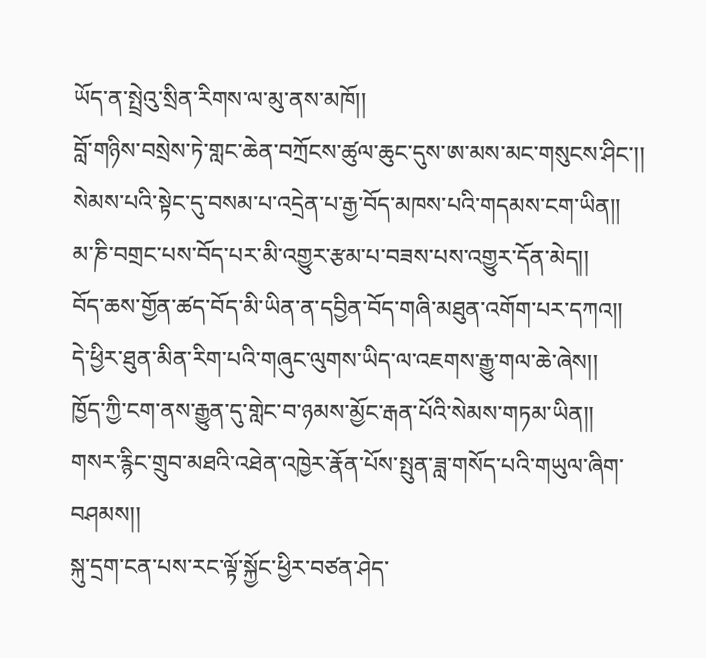ཡོད་ན་སྤྲེའུ་སྲིན་རིགས་ལ་མུ་ནས་མཁོ།།
བློ་གཉིས་བསྲེས་ཏེ་གླང་ཆེན་བཀྲོངས་ཚུལ་ཆུང་དུས་ཨ་མས་མང་གསུངས་ཤིང་།།
སེམས་པའི་སྟེང་དུ་བསམ་པ་འདྲེན་པ་རྒྱ་བོད་མཁས་པའི་གདམས་ངག་ཡིན།།
མ་ཎི་བགྲང་པས་བོད་པར་མི་འགྱུར་རྩམ་པ་བཟས་པས་འགྱུར་དོན་མེད།།
བོད་ཆས་གྱོན་ཚད་བོད་མི་ཡིན་ན་དབྱིན་བོད་གཞི་མཐུན་འགོག་པར་དཀའ།།
དེ་ཕྱིར་ཐུན་མིན་རིག་པའི་གཞུང་ལུགས་ཡིད་ལ་འཇགས་རྒྱུ་གལ་ཆེ་ཞེས།།
ཁྱོད་ཀྱི་ངག་ནས་རྒྱུན་དུ་གླེང་བ་ཉམས་མྱོང་རྒན་པོའི་སེམས་གཏམ་ཡིན།།
གསར་རྙིང་གྲུབ་མཐའི་འཐེན་འཁྱེར་རྣོན་པོས་སྤུན་ཟླ་གསོད་པའི་གཡུལ་ཞིག་བཤམས།།
སྐུ་དྲག་ངན་པས་རང་ལྟོ་སྐྱོང་ཕྱིར་བཙན་ཤེད་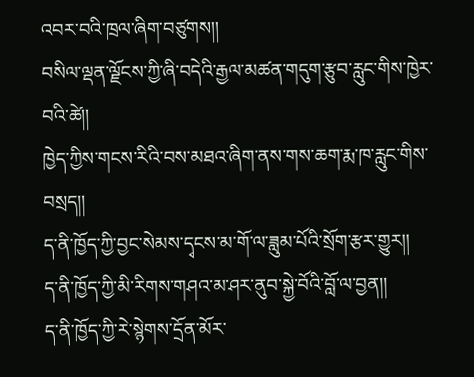འབར་བའི་ཁྲལ་ཞིག་བཙུགས།།
བསིལ་ལྡན་ལྗོངས་ཀྱི་ཞི་བདེའི་རྒྱལ་མཚན་གདུག་རྩུབ་རླུང་གིས་ཁྱེར་བའི་ཚེ།།
ཁྱེད་ཀྱིས་གངས་རིའི་བས་མཐའ་ཞིག་ནས་གས་ཆག་རྨ་ཁ་རླུང་གིས་བསྲད།།
ད་ནི་ཁྱོད་ཀྱི་བྱང་སེམས་དྭངས་མ་གོ་ལ་ཟླུམ་པོའི་སྲོག་རྩར་གྱུར།།
ད་ནི་ཁྱོད་ཀྱི་མི་རིགས་གཤའ་མ་ཤར་ནུབ་སྐྱེ་བོའི་བློ་ལ་བྱན།།
ད་ནི་ཁྱོད་ཀྱི་རེ་སྙེགས་དྲོན་མོར་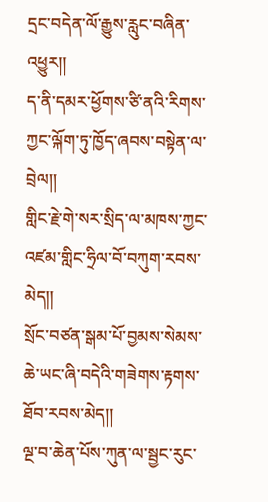དྲང་བདེན་ལོ་རྒྱུས་རླུང་བཞིན་འཕྱུར།།
ད་ནི་དམར་ཕྱོགས་ཙི་ནའི་རིགས་ཀྱང་ལྐོག་ཏུ་ཁྱོད་ཞབས་བསྟེན་ལ་བྲེལ།།
གླིང་རྗེ་གེ་སར་སྲིད་ལ་མཁས་ཀྱང་འཛམ་གླིང་ཧྲིལ་བོ་བཀུག་རབས་མེད།།
སྲོང་བཙན་སྒམ་པོ་བྱམས་སེམས་ཆེ་ཡང་ཞི་བདེའི་གཟེགས་རྟགས་ཐོབ་རབས་མེད།།
ལྔ་བ་ཆེན་པོས་ཀུན་ལ་སྦྱང་རུང་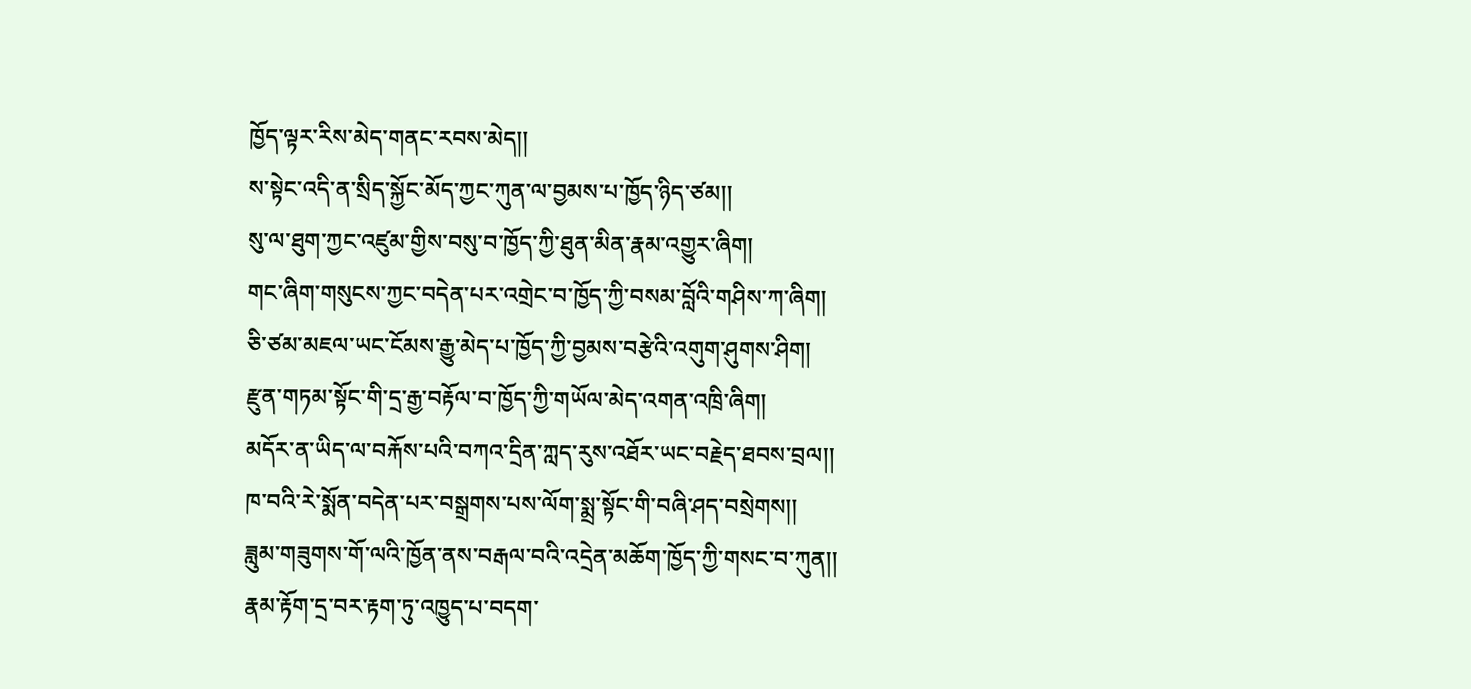ཁྱོད་ལྟར་རིས་མེད་གནང་རབས་མེད།།
ས་སྟེང་འདི་ན་སྲིད་སྐྱོང་མོད་ཀྱང་ཀུན་ལ་བྱམས་པ་ཁྱོད་ཉིད་ཙམ།།
སུ་ལ་ཐུག་ཀྱང་འཛུམ་གྱིས་བསུ་བ་ཁྱོད་ཀྱི་ཐུན་མིན་རྣམ་འགྱུར་ཞིག།
གང་ཞིག་གསུངས་ཀྱང་བདེན་པར་འགྲེང་བ་ཁྱོད་ཀྱི་བསམ་བློའི་གཤིས་ཀ་ཞིག།
ཅི་ཙམ་མཇལ་ཡང་ངོམས་རྒྱུ་མེད་པ་ཁྱོད་ཀྱི་བྱམས་བརྩེའི་འགུག་ཤུགས་ཤིག།
རྫུན་གཏམ་སྟོང་གི་དྲ་རྒྱ་བརྟོལ་བ་ཁྱོད་ཀྱི་གཡོལ་མེད་འགན་འཁྲི་ཞིག།
མདོར་ན་ཡིད་ལ་བརྐོས་པའི་བཀའ་དྲིན་ཀླད་རུས་འཐོར་ཡང་བརྗེད་ཐབས་བྲལ།།
ཁ་བའི་རེ་སྨོན་བདེན་པར་བསྒྲགས་པས་ལོག་སྨྲ་སྟོང་གི་བཞི་ཤད་བསྲེགས།།
ཟླུམ་གཟུགས་གོ་ལའི་ཁྱོན་ནས་བརྒལ་བའི་འདྲེན་མཆོག་ཁྱོད་ཀྱི་གསང་བ་ཀུན།།
རྣམ་རྟོག་དྲ་བར་རྟག་ཏུ་འཁྱུད་པ་བདག་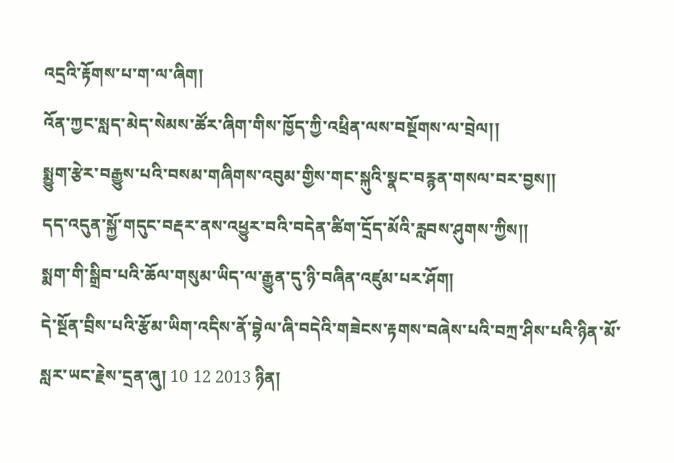འདྲའི་རྟོགས་པ་ག་ལ་ཞིག།
འོན་ཀྱང་སླད་མེད་སེམས་ཚོར་ཞིག་གིས་ཁྱོད་ཀྱི་འཕྲིན་ལས་བསྔོགས་ལ་བྲེལ།།
སྨྱུག་རྩེར་བརྒྱུས་པའི་བསམ་གཞིགས་འབུམ་གྱིས་གང་སྐུའི་སྣང་བརྙན་གསལ་བར་བྱས།།
དད་འདུན་སྐྱོ་གདུང་བརྡར་ནས་འཕྱུར་བའི་བདེན་ཚིག་དྲོད་མོའི་རླབས་ཤུགས་ཀྱིས།།
སྨག་གི་སྒྲིབ་པའི་ཆོལ་གསུམ་ཡིད་ལ་རྒྱུན་དུ་ཉི་བཞིན་འཛུམ་པར་ཤོག།
དེ་སྔོན་བྲིས་པའི་རྩོམ་ཡིག་འདིས་ནོ་བྷེལ་ཞི་བདེའི་གཟེངས་རྟགས་བཞེས་པའི་བཀྲ་ཤིས་པའི་ཉིན་མོ་སླར་ཡང་རྗེས་དྲན་ཞུ། 10 12 2013 ཉིན།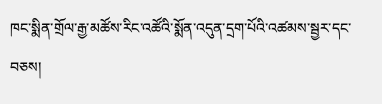ཁང་སྨིན་གྲོལ་རྒྱ་མཚོས་རིང་འཚོའི་སྨོན་འདུན་དྲག་པོའི་འཚམས་སྦྱར་དང་བཅས།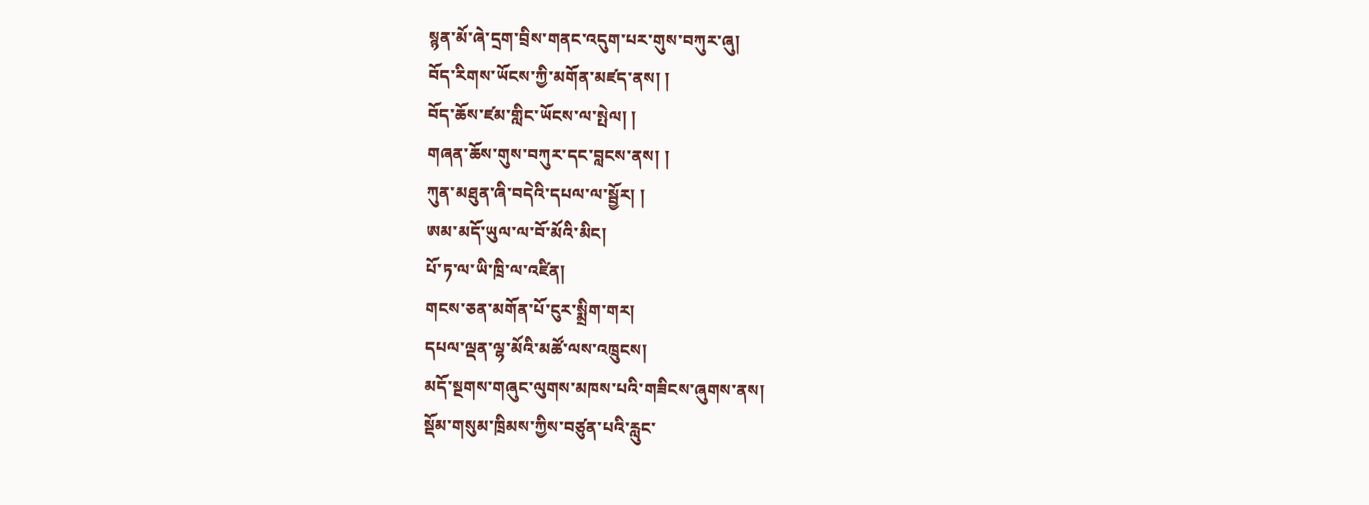སྙན་མོ་ཞེ་དྲག་བྲིས་གནང་འདུག་པར་གུས་བཀུར་ཞུ།
བོད་རིགས་ཡོངས་ཀྱི་མགོན་མཛད་ནས། །
བོད་ཆོས་ཛམ་གླིང་ཡོངས་ལ་སྤེལ། །
གཞན་ཆོས་གུས་བཀུར་དང་བླངས་ནས། །
ཀུན་མཐུན་ཞི་བདེའི་དཔལ་ལ་སྦྱོར། །
ཨམ་མདོ་ཡུལ་ལ་བོ་མོའི་མིང།
པོ་ཏ་ལ་ཡི་ཁྲི་ལ་འཛིན།
གངས་ཅན་མགོན་པོ་ངུར་སྨྲིག་གར།
དཔལ་ལྡན་ལྷ་མོའི་མཚོ་ལས་འཁྲུངས།
མདོ་སྔགས་གཞུང་ལུགས་མཁས་པའི་གཟིངས་ཞུགས་ནས།
སྡོམ་གསུམ་ཁྲིམས་ཀྱིས་བཙུན་པའི་རླུང་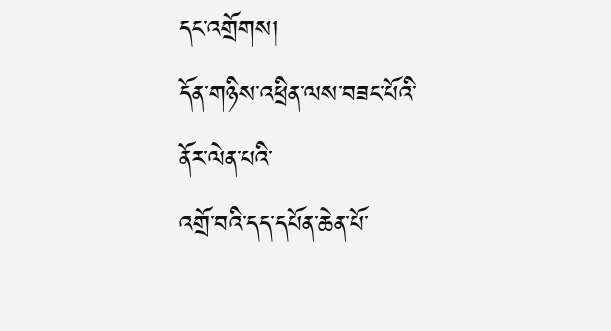དང་འགྲོགས།
དོན་གཉིས་འཕྲིན་ལས་བཟང་པོའི་ནོར་ལེན་པའི་
འགྲོ་བའི་དད་དཔོན་ཆེན་པོ་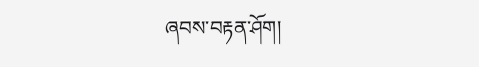ཞབས་བརྟན་ཤོག།